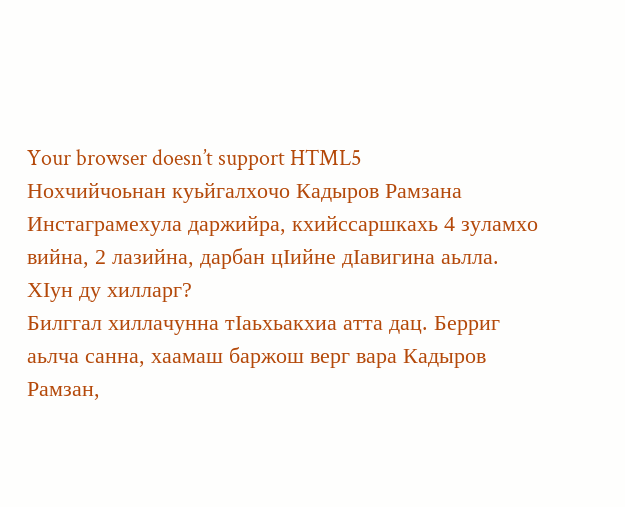Your browser doesn’t support HTML5
Нохчийчоьнан куьйгалхочо Кадыров Рамзана Инстаграмехула даржийра, кхийссаршкахь 4 зуламхо вийна, 2 лазийна, дарбан цIийне дIавигина аьлла.
ХIун ду хилларг?
Билггал хиллачунна тIаьхьакхиа атта дац. Берриг аьлча санна, хаамаш баржош верг вара Кадыров Рамзан,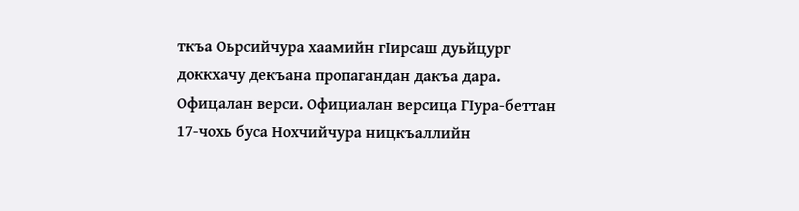ткъа Оьрсийчура хаамийн гIирсаш дуьйцург доккхачу декъана пропагандан дакъа дара.
Офицалан верси. Официалан версица ГIура-беттан 17-чохь буса Нохчийчура ницкъаллийн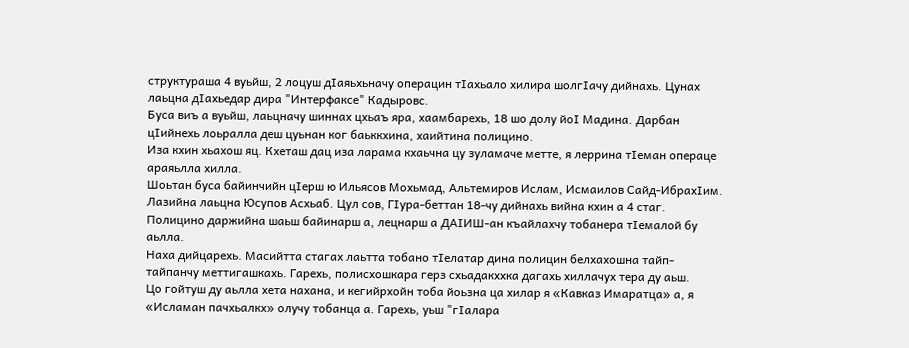структураша 4 вуьйш, 2 лоцуш дIаяьхьначу операцин тIахьало хилира шолгIачу дийнахь. Цунах лаьцна дIахьедар дира "Интерфаксе" Кадыровс.
Буса виъ а вуьйш, лаьцначу шиннах цхьаъ яра, хаамбарехь, 18 шо долу йоI Мадина. Дарбан цIийнехь лоьралла деш цуьнан ког баьккхина, хаийтина полицино.
Иза кхин хьахош яц. Кхеташ дац иза ларама кхаьчна цу зуламаче метте, я леррина тIеман операце араяьлла хилла.
Шоьтан буса байинчийн цIерш ю Ильясов Мохьмад, Альтемиров Ислам, Исмаилов Сайд-ИбрахIим. Лазийна лаьцна Юсупов Асхьаб. Цул сов, ГIура-беттан 18-чу дийнахь вийна кхин а 4 стаг. Полицино даржийна шаьш байинарш а, лецнарш а ДАIИШ-ан къайлахчу тобанера тIемалой бу аьлла.
Наха дийцарехь. Масийтта стагах лаьтта тобано тIелатар дина полицин белхахошна тайп-тайпанчу меттигашкахь. Гарехь, полисхошкара герз схьадакххка дагахь хиллачух тера ду аьш.
Цо гойтуш ду аьлла хета нахана, и кегийрхойн тоба йоьзна ца хилар я «Кавказ Имаратца» а, я «Исламан пачхьалкх» олучу тобанца а. Гарехь, уьш "гIалара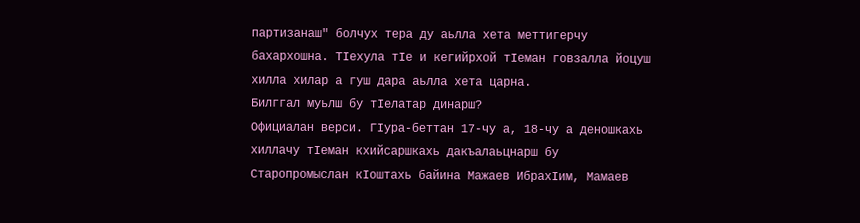партизанаш" болчух тера ду аьлла хета меттигерчу бахархошна. ТIехула тIе и кегийрхой тIеман говзалла йоцуш хилла хилар а гуш дара аьлла хета царна.
Билггал муьлш бу тIелатар динарш?
Официалан верси. ГIура-беттан 17-чу а, 18-чу а деношкахь хиллачу тIеман кхийсаршкахь дакъалаьцнарш бу Старопромыслан кIоштахь байина Мажаев ИбрахIим, Мамаев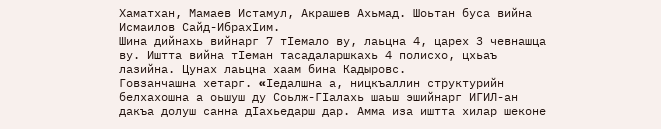Хаматхан, Мамаев Истамул, Акрашев Ахьмад. Шоьтан буса вийна Исмаилов Сайд-ИбрахIим.
Шина дийнахь вийнарг 7 тIемало ву, лаьцна 4, царех 3 чевнашца ву. Иштта вийна тIеман тасадаларшкахь 4 полисхо, цхьаъ лазийна. Цунах лаьцна хаам бина Кадыровс.
Говзанчашна хетарг. «Iедалшна а, ницкъаллин структурийн белхахошна а оьшуш ду Соьлж-ГIалахь шаьш эшийнарг ИГИЛ-ан дакъа долуш санна дIахьедарш дар. Амма иза иштта хилар шеконе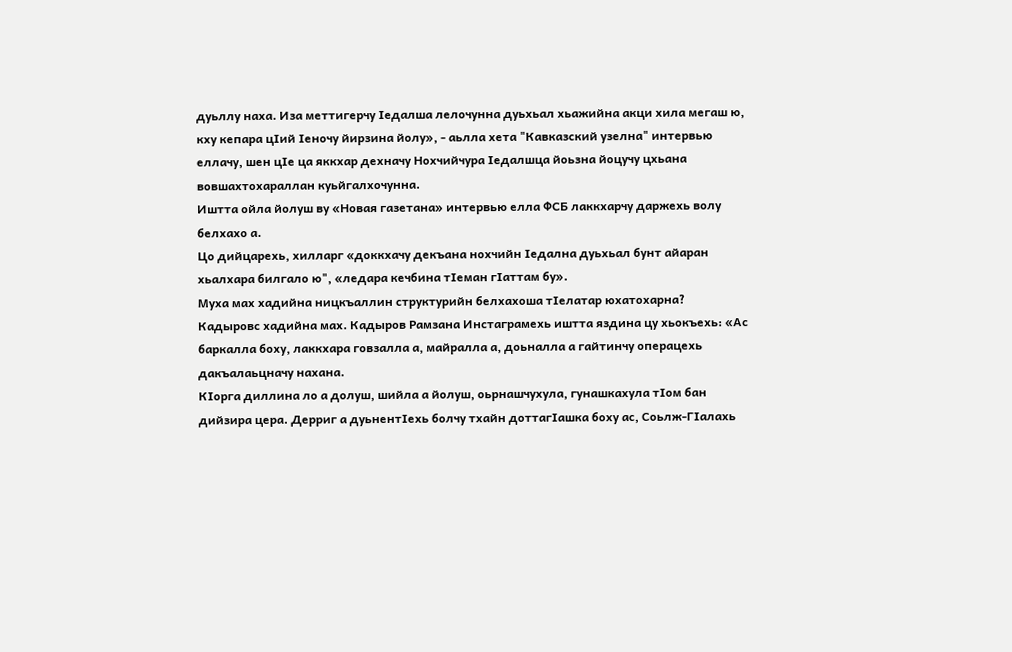дуьллу наха. Иза меттигерчу Iедалша лелочунна дуьхьал хьажийна акци хила мегаш ю, кху кепара цIий Iеночу йирзина йолу», - аьлла хета "Кавказский узелна" интервью еллачу, шен цIе ца яккхар дехначу Нохчийчура Iедалшца йоьзна йоцучу цхьана вовшахтохараллан куьйгалхочунна.
Иштта ойла йолуш ву «Новая газетана» интервью елла ФСБ лаккхарчу даржехь волу белхахо а.
Цо дийцарехь, хилларг «доккхачу декъана нохчийн Iедална дуьхьал бунт айаран хьалхара билгало ю", «ледара кечбина тIеман гIаттам бу».
Муха мах хадийна ницкъаллин структурийн белхахоша тIелатар юхатохарна?
Кадыровс хадийна мах. Кадыров Рамзана Инстаграмехь иштта яздина цу хьокъехь: «Ас баркалла боху, лаккхара говзалла а, майралла а, доьналла а гайтинчу операцехь дакъалаьцначу нахана.
КIорга диллина ло а долуш, шийла а йолуш, оьрнашчухула, гунашкахула тIом бан дийзира цера. Дерриг а дуьнентIехь болчу тхайн доттагIашка боху ас, Соьлж-ГIалахь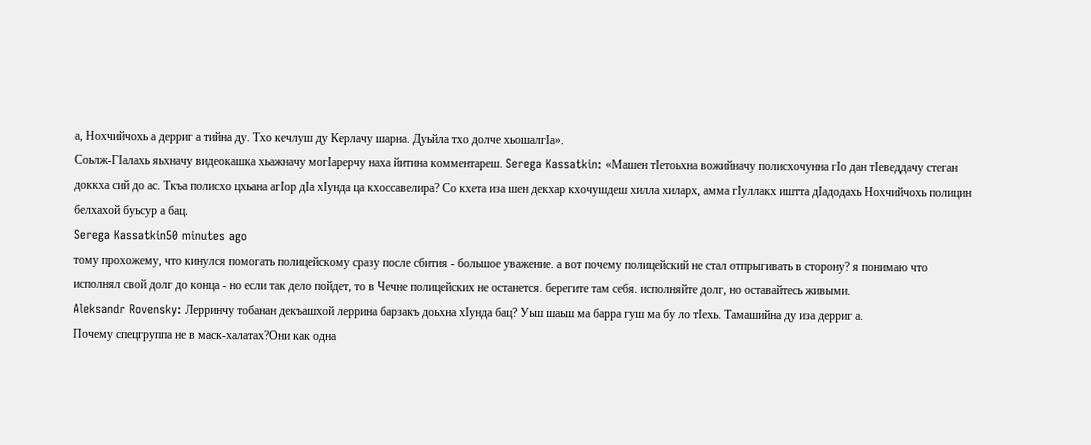а, Нохчийчохь а дерриг а тийна ду. Тхо кечлуш ду Керлачу шарна. Дуьйла тхо долче хьошалгIа».
Соьлж-ГIалахь яьхначу видеокашка хьажначу могIарерчу наха йитина комментареш. Serega Kassatkin: «Машен тIетоьхна вожийначу полисхочунна гIо дан тIеведдачу стеган доккха сий до ас. Ткъа полисхо цхьана агIор дIа хIунда ца кхоссавелира? Со кхета иза шен декхар кхочушдеш хилла хиларх, амма гIуллакх иштта дIадодахь Нохчийчохь полицин белхахой буьсур а бац.
Serega Kassatkin50 minutes ago
тому прохожему, что кинулся помогать полицейскому сразу после сбития - большое уважение. а вот почему полицейский не стал отпрыгивать в сторону? я понимаю что исполнял свой долг до конца - но если так дело пойдет, то в Чечне полицейских не останется. берегите там себя. исполняйте долг, но оставайтесь живыми.
Aleksandr Rovensky: Лерринчу тобанан декъашхой леррина барзакъ доьхна хIунда бац? Уьш шаьш ма барра гуш ма бу ло тIехь. Тамашийна ду иза дерриг а.
Почему спецгруппа не в маск-халатах?Они как одна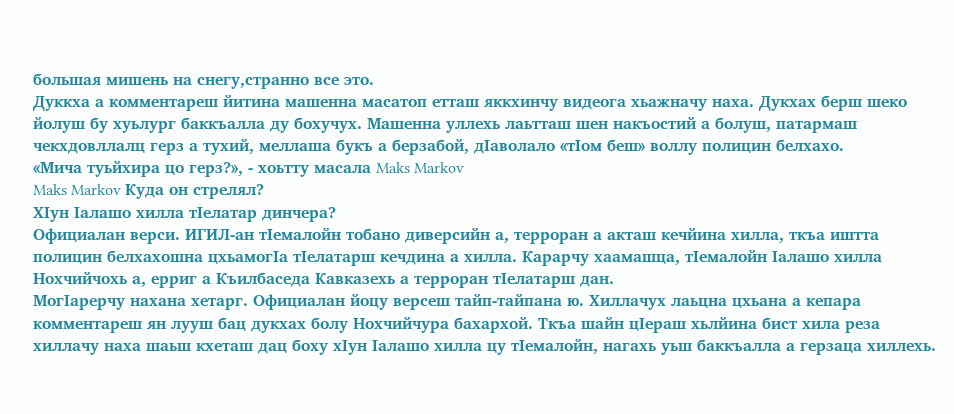большая мишень на снегу,странно все это.
Дуккха а комментареш йитина машенна масатоп етташ яккхинчу видеога хьажначу наха. Дукхах берш шеко йолуш бу хуьлург баккъалла ду бохучух. Машенна уллехь лаьтташ шен накъостий а болуш, патармаш чекхдовллалц герз а тухий, меллаша букъ а берзабой, дIаволало «тIом беш» воллу полицин белхахо.
«Мича туьйхира цо герз?», - хоьтту масала Maks Markov
Maks Markov Куда он стрелял?
ХIун Iалашо хилла тIелатар динчера?
Официалан верси. ИГИЛ-ан тIемалойн тобано диверсийн а, терроран а акташ кечйина хилла, ткъа иштта полицин белхахошна цхьамогIа тIелатарш кечдина а хилла. Карарчу хаамашца, тIемалойн Iалашо хилла Нохчийчохь а, ерриг а Къилбаседа Кавказехь а терроран тIелатарш дан.
МогIарерчу нахана хетарг. Официалан йоцу версеш тайп-тайпана ю. Хиллачух лаьцна цхьана а кепара комментареш ян лууш бац дукхах болу Нохчийчура бахархой. Ткъа шайн цIераш хьлйина бист хила реза хиллачу наха шаьш кхеташ дац боху хIун Iалашо хилла цу тIемалойн, нагахь уьш баккъалла а герзаца хиллехь.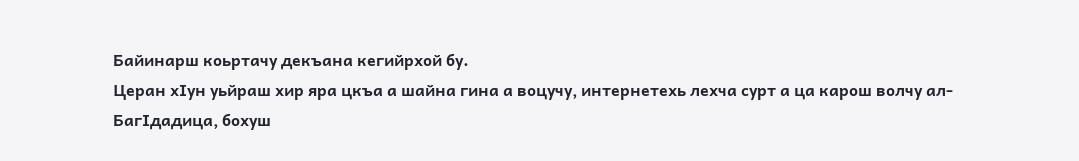Байинарш коьртачу декъана кегийрхой бу.
Церан хIун уьйраш хир яра цкъа а шайна гина а воцучу, интернетехь лехча сурт а ца карош волчу ал-БагIдадица, бохуш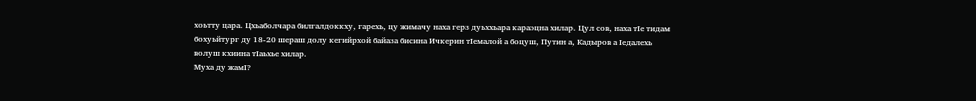хоьтту цара. Цхьаболчара билгалдоккху, гарехь, цу жимачу наха герз дуьххьара караэцна хилар. Цул сов, наха тIе тидам бохуьйтург ду 18-20 шераш долу кегийрхой байаза бисина Ичкерин тIемалой а боцуш, Путин а, Кадыров а Iедалехь волуш кхиина тIаьхье хилар.
Муха ду жамI?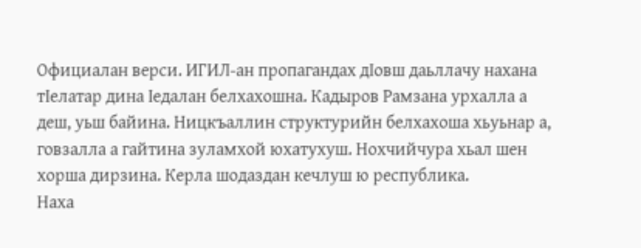Официалан верси. ИГИЛ-ан пропагандах дIовш даьллачу нахана тIелатар дина Iедалан белхахошна. Кадыров Рамзана урхалла а деш, уьш байина. Ницкъаллин структурийн белхахоша хьуьнар а, говзалла а гайтина зуламхой юхатухуш. Нохчийчура хьал шен хорша дирзина. Керла шодаздан кечлуш ю республика.
Наха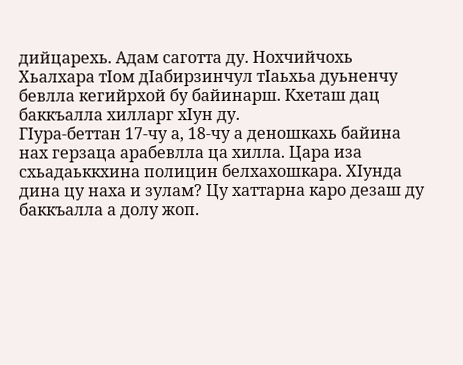дийцарехь. Адам саготта ду. Нохчийчохь Хьалхара тIом дIабирзинчул тIаьхьа дуьненчу бевлла кегийрхой бу байинарш. Кхеташ дац баккъалла хилларг хIун ду.
ГIура-беттан 17-чу а, 18-чу а деношкахь байина нах герзаца арабевлла ца хилла. Цара иза схьадаьккхина полицин белхахошкара. ХIунда дина цу наха и зулам? Цу хаттарна каро дезаш ду баккъалла а долу жоп.